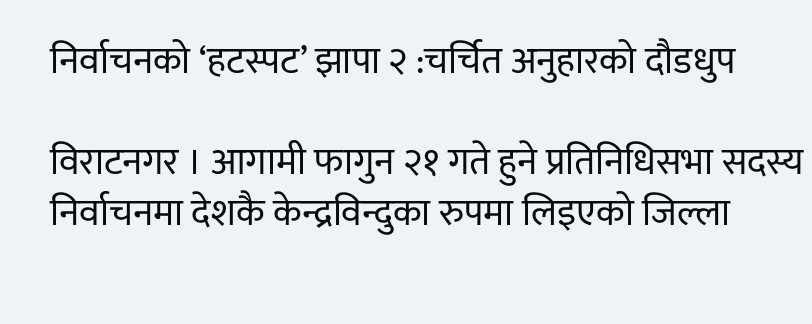निर्वाचनको ‘हटस्पट’ झापा २ :चर्चित अनुहारको दौडधुप

विराटनगर । आगामी फागुन २१ गते हुने प्रतिनिधिसभा सदस्य निर्वाचनमा देशकै केन्द्रविन्दुका रुपमा लिइएको जिल्ला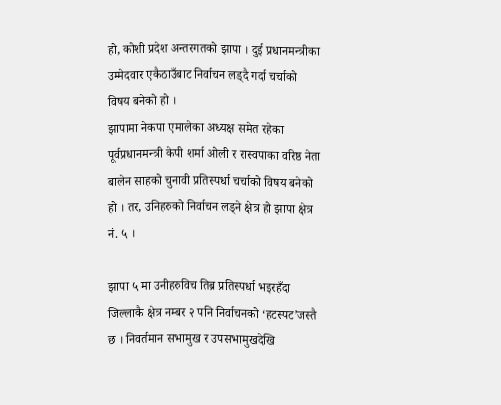हो, कोशी प्रदेश अन्तरगतको झापा । दुई प्रधानमन्त्रीका उम्मेदवार एकैठाउँबाट निर्वाचन लड्दै गर्दा चर्चाको विषय बनेको हो ।
झापामा नेकपा एमालेका अध्यक्ष समेत रहेका पूर्वप्रधानमन्त्री केपी शर्मा ओली र रास्वपाका वरिष्ठ नेता बालेन साहको चुनावी प्रतिस्पर्धा चर्चाको विषय बनेको हो । तर, उनिहरुको निर्वाचन लड्ने क्षेत्र हो झापा क्षेत्र नं. ५ ।

झापा ५ मा उनीहरुविच तिब्र प्रतिस्पर्धा भइरहँदा जिल्लाकै क्षेत्र नम्बर २ पनि निर्वाचनको ‘हटस्पट’जस्तै छ । निवर्तमान सभामुख र उपसभामुखदेखि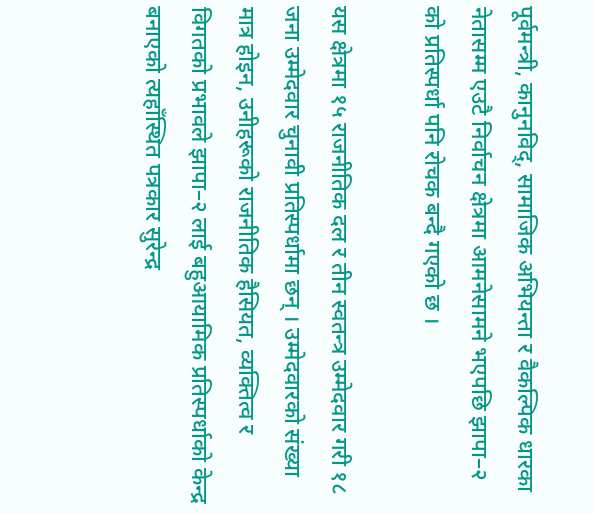पूर्वमन्त्री, कानुनविद्, सामाजिक अभियन्ता र वैकल्पिक धारका नेतासम्म एउटै निर्वाचन क्षेत्रमा आमनेसामने भएपछि झापा–२ को प्रतिस्पर्धा पनि रोचक बन्दै गएको छ ।

यस क्षेत्रमा १५ राजनीतिक दल र तीन स्वतन्त्र उम्मेदवार गरी १८ जना उम्मेदवार चुनावी प्रतिस्पर्धामा छन् । उम्मेदवारको संख्या मात्र होइन, उनीहरूको राजनीतिक हैसियत, व्यक्तित्व र विगतको प्रभावले झापा–२ लाई बहुआयामिक प्रतिस्पर्धाको केन्द्र बनाएको त्यहाँस्थित पत्रकार सुरेन्द्र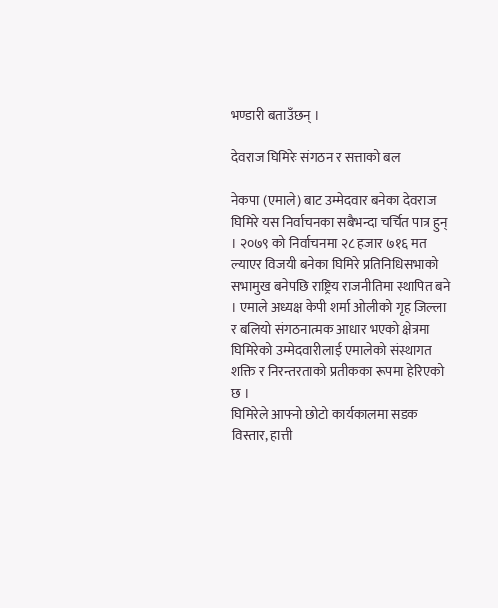भण्डारी बताउँछन् ।

देवराज घिमिरेः संगठन र सत्ताको बल

नेकपा (एमाले) बाट उम्मेदवार बनेका देवराज घिमिरे यस निर्वाचनका सबैभन्दा चर्चित पात्र हुन् । २०७९ को निर्वाचनमा २८ हजार ७१६ मत ल्याएर विजयी बनेका घिमिरे प्रतिनिधिसभाको सभामुख बनेपछि राष्ट्रिय राजनीतिमा स्थापित बने । एमाले अध्यक्ष केपी शर्मा ओलीको गृह जिल्ला र बलियो संगठनात्मक आधार भएको क्षेत्रमा घिमिरेको उम्मेदवारीलाई एमालेको संस्थागत शक्ति र निरन्तरताको प्रतीकका रूपमा हेरिएको छ ।
घिमिरेले आफ्नो छोटो कार्यकालमा सडक विस्तार, हात्ती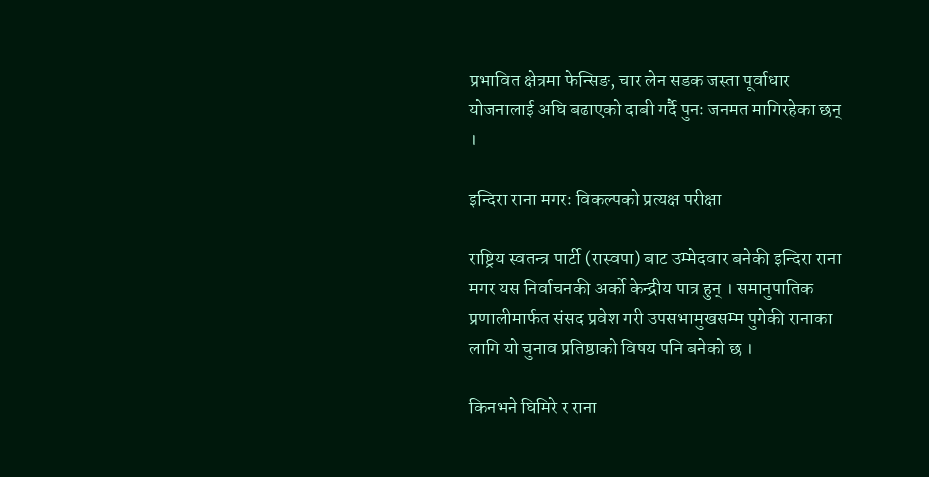प्रभावित क्षेत्रमा फेन्सिङ, चार लेन सडक जस्ता पूर्वाधार योजनालाई अघि बढाएको दाबी गर्दै पुनः जनमत मागिरहेका छन् ।

इन्दिरा राना मगरः विकल्पको प्रत्यक्ष परीक्षा

राष्ट्रिय स्वतन्त्र पार्टी (रास्वपा) बाट उम्मेदवार बनेकी इन्दिरा राना मगर यस निर्वाचनकी अर्को केन्द्रीय पात्र हुन् । समानुपातिक प्रणालीमार्फत संसद प्रवेश गरी उपसभामुखसम्म पुगेकी रानाका लागि यो चुनाव प्रतिष्ठाको विषय पनि बनेको छ ।

किनभने घिमिरे र राना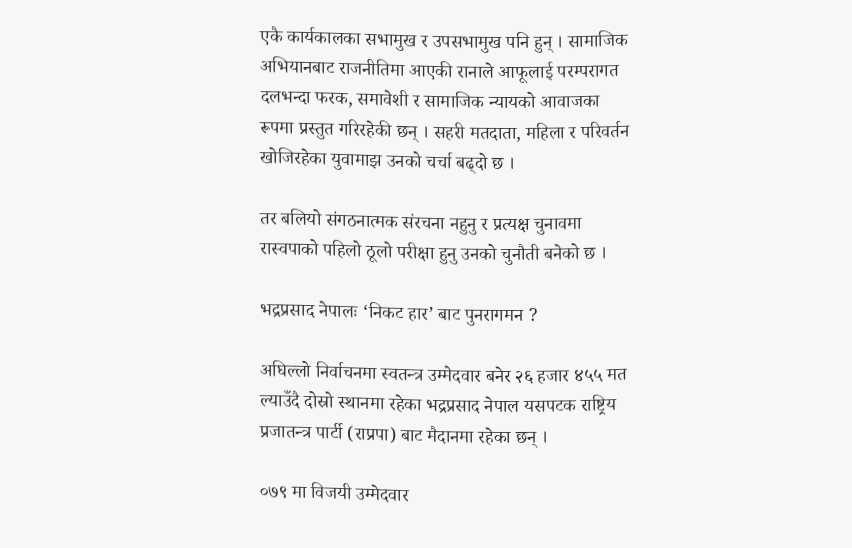एकै कार्यकालका सभामुख र उपसभामुख पनि हुन् । सामाजिक अभियानबाट राजनीतिमा आएकी रानाले आफूलाई परम्परागत दलभन्दा फरक, समावेशी र सामाजिक न्यायको आवाजका रूपमा प्रस्तुत गरिरहेकी छन् । सहरी मतदाता, महिला र परिवर्तन खोजिरहेका युवामाझ उनको चर्चा बढ्दो छ ।

तर बलियो संगठनात्मक संरचना नहुनु र प्रत्यक्ष चुनावमा रास्वपाको पहिलो ठूलो परीक्षा हुनु उनको चुनौती बनेको छ ।

भद्रप्रसाद नेपालः ‘निकट हार’ बाट पुनरागमन ?

अघिल्लो निर्वाचनमा स्वतन्त्र उम्मेदवार बनेर २६ हजार ४५५ मत ल्याउँदै दोस्रो स्थानमा रहेका भद्रप्रसाद नेपाल यसपटक राष्ट्रिय प्रजातन्त्र पार्टी (राप्रपा) बाट मैदानमा रहेका छन् ।

०७९ मा विजयी उम्मेदवार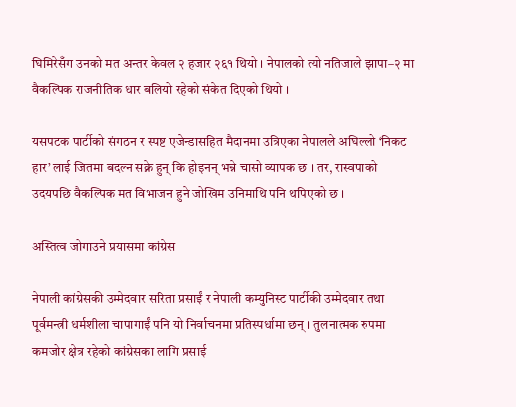घिमिरेसँग उनको मत अन्तर केवल २ हजार २६१ थियो । नेपालको त्यो नतिजाले झापा–२ मा वैकल्पिक राजनीतिक धार बलियो रहेको संकेत दिएको थियो ।

यसपटक पार्टीको संगठन र स्पष्ट एजेन्डासहित मैदानमा उत्रिएका नेपालले अघिल्लो ‘निकट हार’ लाई जितमा बदल्न सक्ने हुन् कि होइनन् भन्ने चासो व्यापक छ । तर, रास्वपाको उदयपछि वैकल्पिक मत विभाजन हुने जोखिम उनिमाथि पनि थपिएको छ ।

अस्तित्व जोगाउने प्रयासमा कांग्रेस

नेपाली कांग्रेसकी उम्मेदवार सरिता प्रसाईं र नेपाली कम्युनिस्ट पार्टीकी उम्मेदवार तथा पूर्वमन्त्री धर्मशीला चापागाईं पनि यो निर्वाचनमा प्रतिस्पर्धामा छन् । तुलनात्मक रुपमा कमजोर क्षेत्र रहेको कांग्रेसका लागि प्रसाई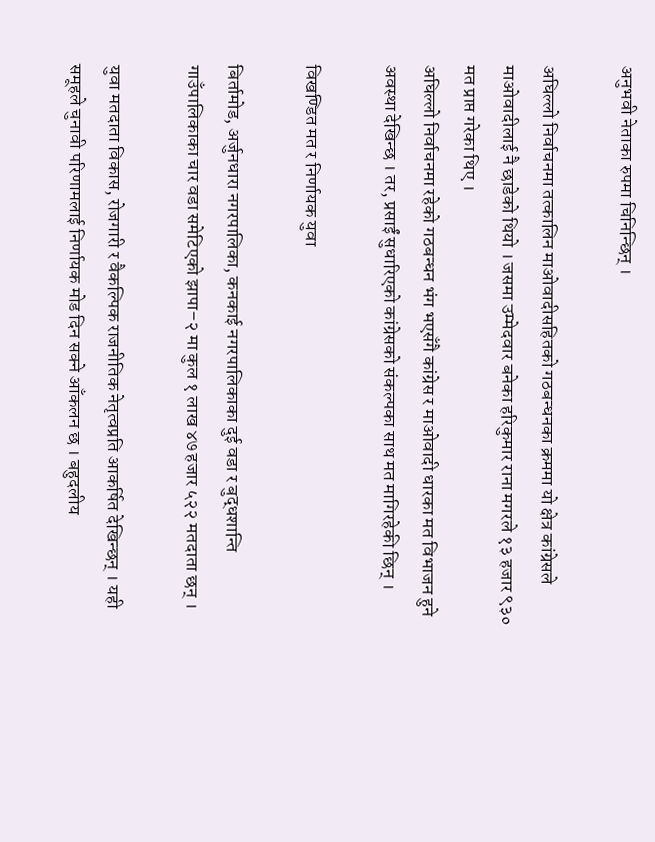अनुभवी नेताका रुपमा चिनिन्छिन् ।

अघिल्लो निर्वाचनमा तत्कालिन माओवादीसहितको गठबन्धनका क्रममा यो क्षेत्र कांग्रेसले माओवादीलाई नै छाडेको थियो । जसमा उम्मेदवार बनेका हरिकुमार राना मगरले १३ हजार ९३० मत प्राप्त गरेका थिए ।
अघिल्लो निर्वाचनमा रहेको गठबन्धन भंग भएसँगै कांग्रेस र माओवादी धारका मत विभाजन हुने अवस्था देखिन्छ । तर, प्रसाईं सुधारिएको कांग्रेसको संकल्पका साथ मत मागिरहेकी छिन् ।

विखण्डित मत र निर्णायक युवा

बिर्तामोड, अर्जुनधारा नगरपालिका, कनकाई नगरपालिकाका दुई वडा र बुद्धशान्ति गाउँपालिकाका चार वडा समेटिएको झापा–२ मा कुल १ लाख ४७ हजार ५२२ मतदाता छन् ।

युवा मतदाता विकास, रोजगारी र वैकल्पिक राजनीतिक नेतृत्वप्रति आकर्षित देखिन्छन् । यही समूहले चुनावी परिणामलाई निर्णायक मोड दिन सक्ने आँकलन छ । बहुदलीय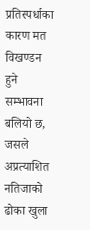प्रतिस्पर्धाका कारण मत विखण्डन हुने सम्भावना बलियो छ, जसले अप्रत्याशित नतिजाको ढोका खुला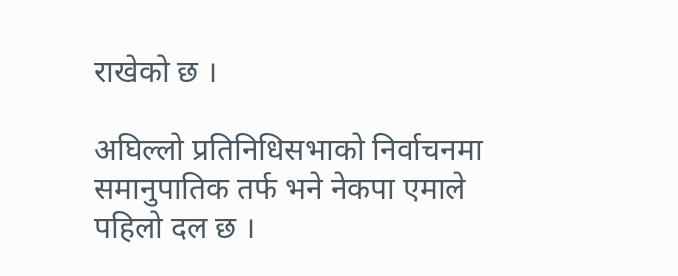राखेको छ ।

अघिल्लो प्रतिनिधिसभाको निर्वाचनमा समानुपातिक तर्फ भने नेकपा एमाले पहिलो दल छ ।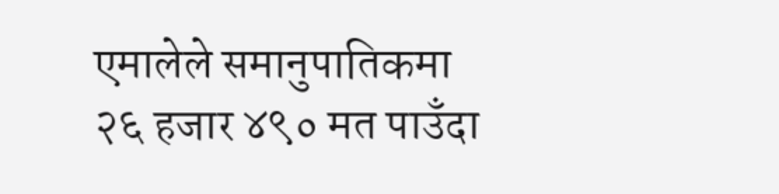एमालेले समानुपातिकमा २६ हजार ४९० मत पाउँदा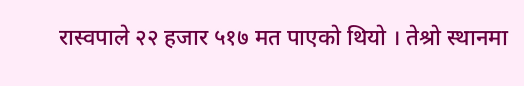रास्वपाले २२ हजार ५१७ मत पाएको थियो । तेश्रो स्थानमा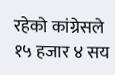रहेको कांग्रेसले १५ हजार ४ सय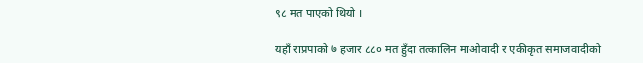९८ मत पाएको थियो ।

यहाँ राप्रपाको ७ हजार ८८० मत हुँदा तत्कालिन माओवादी र एकीकृत समाजवादीको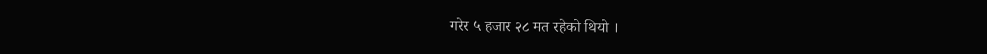गरेर ५ हजार २८ मत रहेको थियो ।